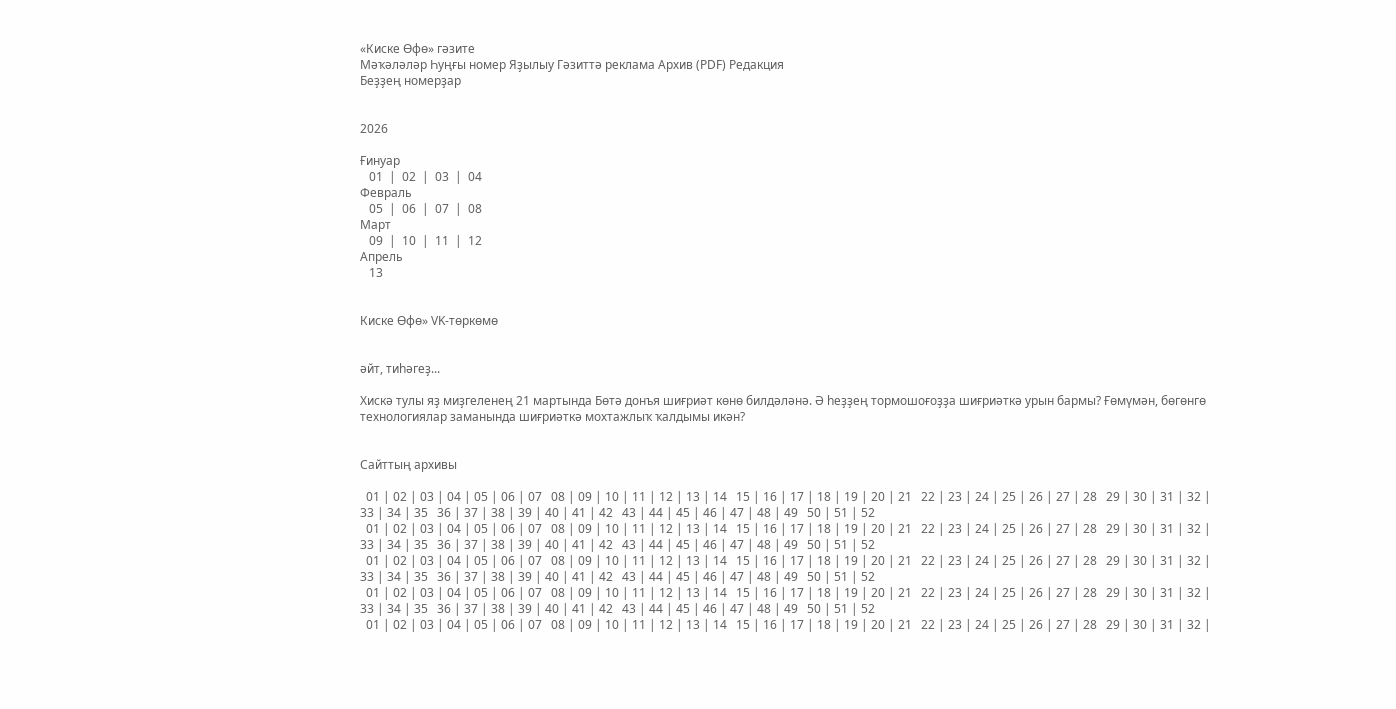«Киске Өфө» гәзите
Мәҡәләләр Һуңғы номер Яҙылыу Гәзиттә реклама Архив (PDF) Редакция
Беҙҙең номерҙар


2026

Ғинуар
   01  |  02  |  03  |  04
Февраль
   05  |  06  |  07  |  08
Март
   09  |  10  |  11  |  12
Апрель
   13


Киске Өфө» VK-төркөмө


әйт, тиһәгеҙ...

Хискә тулы яҙ миҙгеленең 21 мартында Бөтә донъя шиғриәт көнө билдәләнә. Ә һеҙҙең тормошоғоҙҙа шиғриәткә урын бармы? Ғөмүмән, бөгөнгө технологиялар заманында шиғриәткә мохтажлыҡ ҡалдымы икән?


Сайттың архивы

  01 | 02 | 03 | 04 | 05 | 06 | 07   08 | 09 | 10 | 11 | 12 | 13 | 14   15 | 16 | 17 | 18 | 19 | 20 | 21   22 | 23 | 24 | 25 | 26 | 27 | 28   29 | 30 | 31 | 32 | 33 | 34 | 35   36 | 37 | 38 | 39 | 40 | 41 | 42   43 | 44 | 45 | 46 | 47 | 48 | 49   50 | 51 | 52
  01 | 02 | 03 | 04 | 05 | 06 | 07   08 | 09 | 10 | 11 | 12 | 13 | 14   15 | 16 | 17 | 18 | 19 | 20 | 21   22 | 23 | 24 | 25 | 26 | 27 | 28   29 | 30 | 31 | 32 | 33 | 34 | 35   36 | 37 | 38 | 39 | 40 | 41 | 42   43 | 44 | 45 | 46 | 47 | 48 | 49   50 | 51 | 52
  01 | 02 | 03 | 04 | 05 | 06 | 07   08 | 09 | 10 | 11 | 12 | 13 | 14   15 | 16 | 17 | 18 | 19 | 20 | 21   22 | 23 | 24 | 25 | 26 | 27 | 28   29 | 30 | 31 | 32 | 33 | 34 | 35   36 | 37 | 38 | 39 | 40 | 41 | 42   43 | 44 | 45 | 46 | 47 | 48 | 49   50 | 51 | 52
  01 | 02 | 03 | 04 | 05 | 06 | 07   08 | 09 | 10 | 11 | 12 | 13 | 14   15 | 16 | 17 | 18 | 19 | 20 | 21   22 | 23 | 24 | 25 | 26 | 27 | 28   29 | 30 | 31 | 32 | 33 | 34 | 35   36 | 37 | 38 | 39 | 40 | 41 | 42   43 | 44 | 45 | 46 | 47 | 48 | 49   50 | 51 | 52
  01 | 02 | 03 | 04 | 05 | 06 | 07   08 | 09 | 10 | 11 | 12 | 13 | 14   15 | 16 | 17 | 18 | 19 | 20 | 21   22 | 23 | 24 | 25 | 26 | 27 | 28   29 | 30 | 31 | 32 |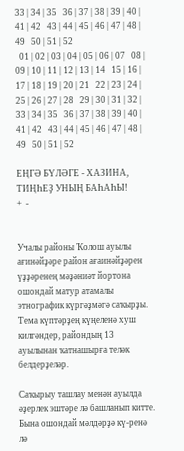33 | 34 | 35   36 | 37 | 38 | 39 | 40 | 41 | 42   43 | 44 | 45 | 46 | 47 | 48 | 49   50 | 51 | 52
  01 | 02 | 03 | 04 | 05 | 06 | 07   08 | 09 | 10 | 11 | 12 | 13 | 14   15 | 16 | 17 | 18 | 19 | 20 | 21   22 | 23 | 24 | 25 | 26 | 27 | 28   29 | 30 | 31 | 32 | 33 | 34 | 35   36 | 37 | 38 | 39 | 40 | 41 | 42   43 | 44 | 45 | 46 | 47 | 48 | 49   50 | 51 | 52

ЕҢГӘ БҮЛӘГЕ - ХАЗИНА, ТИҢҺЕҘ УНЫҢ БАҺАҺЫ!
+  -


Учалы районы Ҡолош ауылы ағинәйҙәре район ағаинәйҙәрен үҙҙәренең мәҙәниәт йортона ошондай матур атамалы этнографик күргәҙмәгә саҡырҙы. Тема күптәрҙең күңеленә хуш килгәндер, райондың 13 ауылынан ҡатнашырға теләк белдерҙеләр.

Саҡырыу ташлау менән ауылда әҙерлек эштәре лә башланып китте. Бына ошондай мәлдәрҙә кү-ренә лә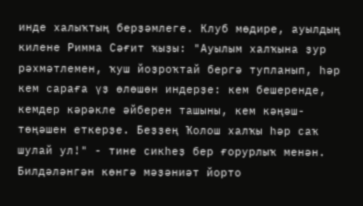инде халыҡтың берҙәмлеге. Клуб мөдире, ауылдың килене Римма Сәғит ҡыҙы: "Ауылым халҡына ҙур рәхмәтлемен, ҡуш йоҙроҡтай бергә тупланып, һәр кем сараға үҙ өлөшөн индерҙе: кем бешеренде, кемдер кәрәкле әйберен ташыны, кем кәңәш-төңәшен еткерҙе. Беҙҙең Ҡолош халҡы һәр саҡ шулай ул!" - тине сикһеҙ бер ғорурлыҡ менән.
Билдәләнгән көнгә мәҙәниәт йорто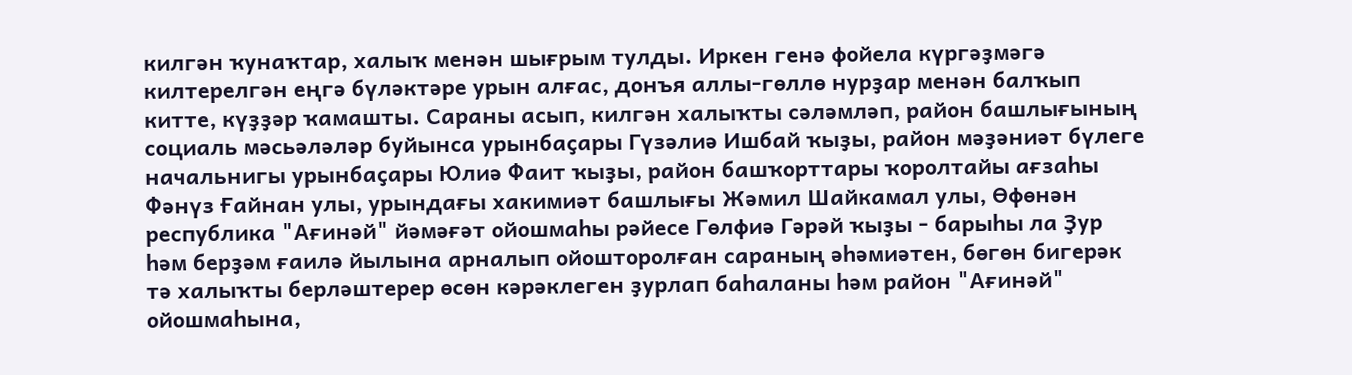килгән ҡунаҡтар, халыҡ менән шығрым тулды. Иркен генә фойела күргәҙмәгә килтерелгән еңгә бүләктәре урын алғас, донъя аллы-гөллө нурҙар менән балҡып китте, күҙҙәр ҡамашты. Сараны асып, килгән халыҡты сәләмләп, район башлығының социаль мәсьәләләр буйынса урынбаҫары Гүзәлиә Ишбай ҡыҙы, район мәҙәниәт бүлеге начальнигы урынбаҫары Юлиә Фаит ҡыҙы, район башҡорттары ҡоролтайы ағзаһы Фәнүз Ғайнан улы, урындағы хакимиәт башлығы Жәмил Шайкамал улы, Өфөнән республика "Ағинәй" йәмәғәт ойошмаһы рәйесе Гөлфиә Гәрәй ҡыҙы - барыһы ла Ҙур һәм берҙәм ғаилә йылына арналып ойошторолған сараның әһәмиәтен, бөгөн бигерәк тә халыҡты берләштерер өсөн кәрәклеген ҙурлап баһаланы һәм район "Ағинәй" ойошмаһына,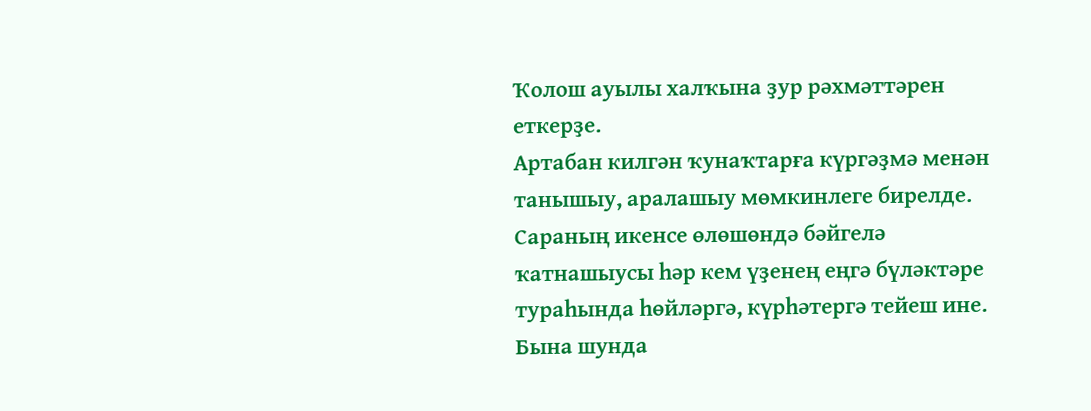Ҡолош ауылы халҡына ҙур рәхмәттәрен еткерҙе.
Артабан килгән ҡунаҡтарға күргәҙмә менән танышыу, аралашыу мөмкинлеге бирелде. Сараның икенсе өлөшөндә бәйгелә ҡатнашыусы һәр кем үҙенең еңгә бүләктәре тураһында һөйләргә, күрһәтергә тейеш ине. Бына шунда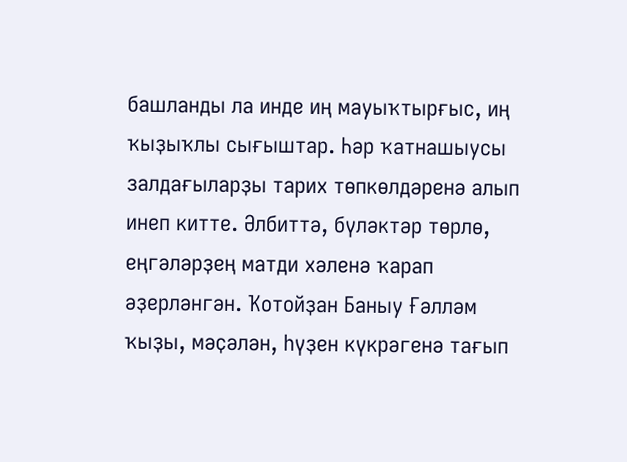башланды ла инде иң мауыҡтырғыс, иң ҡыҙыҡлы сығыштар. Һәр ҡатнашыусы залдағыларҙы тарих төпкөлдәренә алып инеп китте. Әлбиттә, бүләктәр төрлө, еңгәләрҙең матди хәленә ҡарап әҙерләнгән. Ҡотойҙан Баныу Ғәлләм ҡыҙы, мәҫәлән, һүҙен күкрәгенә тағып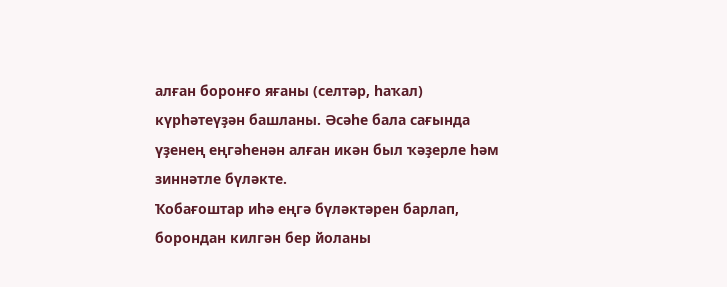алған боронғо яғаны (селтәр, һаҡал) күрһәтеүҙән башланы. Әсәһе бала сағында үҙенең еңгәһенән алған икән был ҡәҙерле һәм зиннәтле бүләкте.
Ҡобағоштар иһә еңгә бүләктәрен барлап, борондан килгән бер йоланы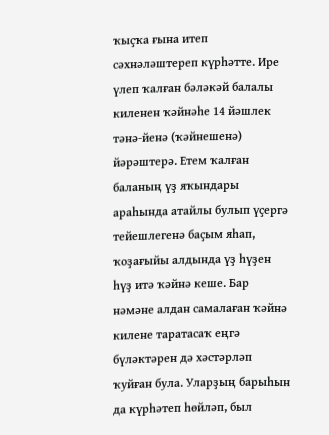ҡыҫҡа ғына итеп сәхнәләштереп күрһәтте. Ире үлеп ҡалған бәләкәй балалы киленен ҡәйнәһе 14 йәшлек тәнә-йенә (ҡәйнешенә) йәрәштерә. Етем ҡалған баланың үҙ яҡындары араһында атайлы булып үҫергә тейешлегенә баҫым яһап, ҡоҙағыйы алдында үҙ һүҙен һүҙ итә ҡәйнә кеше. Бар нәмәне алдан самалаған ҡәйнә килене таратасаҡ еңгә бүләктәрен дә хәстәрләп ҡуйған була. Уларҙың барыһын да күрһәтеп һөйләп, был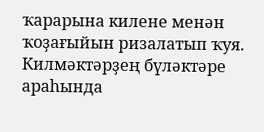ҡарарына килене менән ҡоҙағыйын ризалатып ҡуя.
Килмәктәрҙең бүләктәре араһында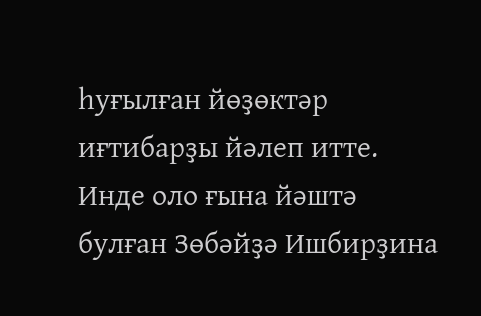һуғылған йөҙөктәр иғтибарҙы йәлеп итте. Инде оло ғына йәштә булған Зөбәйҙә Ишбирҙина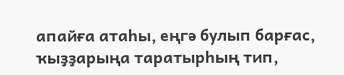апайға атаһы, еңгә булып барғас, ҡыҙҙарыңа таратырһың тип,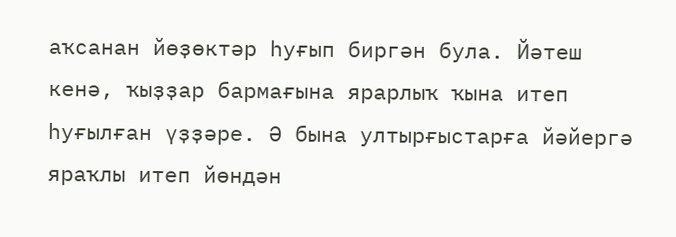аҡсанан йөҙөктәр һуғып биргән була. Йәтеш кенә, ҡыҙҙар бармағына ярарлыҡ ҡына итеп һуғылған үҙҙәре. Ә бына ултырғыстарға йәйергә яраҡлы итеп йөндән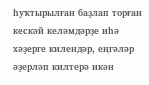һуҡтырылған баҙлап торған кескәй келәмдәрҙе иһә хәҙерге килендәр, еңгәләр әҙерләп килтерә икән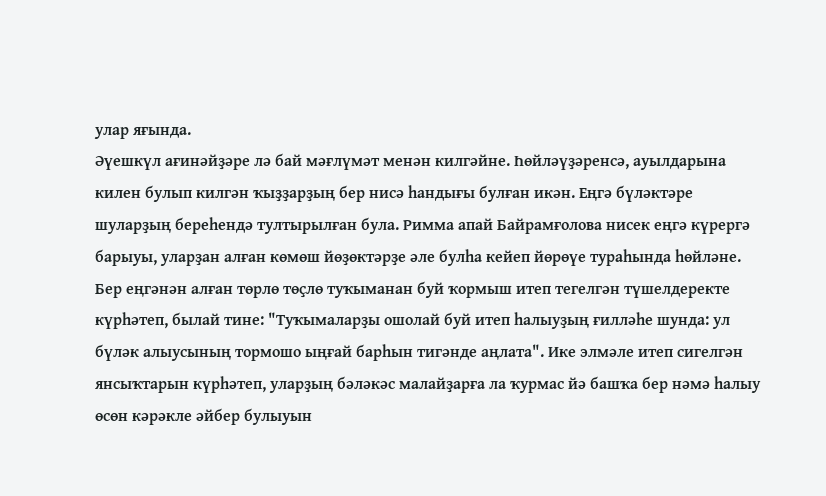улар яғында.
Әүешкүл ағинәйҙәре лә бай мәғлүмәт менән килгәйне. Һөйләүҙәренсә, ауылдарына килен булып килгән ҡыҙҙарҙың бер нисә һандығы булған икән. Еңгә бүләктәре шуларҙың береһендә тултырылған була. Римма апай Байрамғолова нисек еңгә күрергә барыуы, уларҙан алған көмөш йөҙөктәрҙе әле булһа кейеп йөрөүе тураһында һөйләне. Бер еңгәнән алған төрлө төҫлө туҡыманан буй ҡормыш итеп тегелгән түшелдеректе күрһәтеп, былай тине: "Туҡымаларҙы ошолай буй итеп һалыуҙың ғилләһе шунда: ул бүләк алыусының тормошо ыңғай барһын тигәнде аңлата". Ике элмәле итеп сигелгән янсыҡтарын күрһәтеп, уларҙың бәләкәс малайҙарға ла ҡурмас йә башҡа бер нәмә һалыу өсөн кәрәкле әйбер булыуын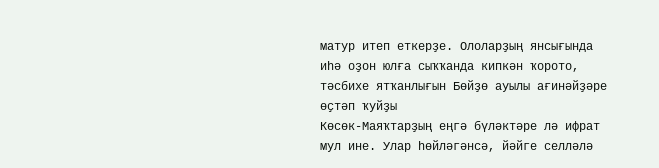матур итеп еткерҙе. Ололарҙың янсығында иһә оҙон юлға сыҡҡанда кипкән ҡорото, тәсбихе ятҡанлығын Бөйҙө ауылы ағинәйҙәре өҫтәп ҡуйҙы
Көсөк-Маяҡтарҙың еңгә бүләктәре лә ифрат мул ине. Улар һөйләгәнсә, йәйге селләлә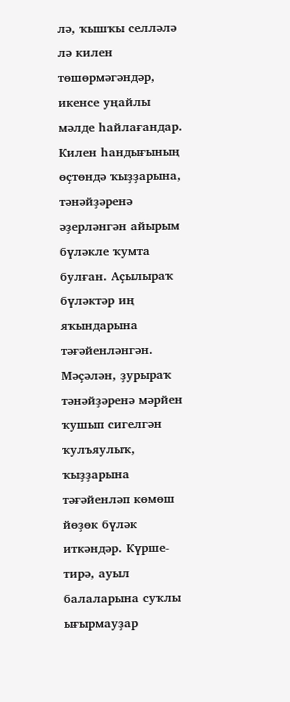лә, ҡышҡы селләлә лә килен төшөрмәгәндәр, икенсе уңайлы мәлде һайлағандар. Килен һандығының өҫтөндә ҡыҙҙарына, тәнәйҙәренә әҙерләнгән айырым бүләкле ҡумта булған. Аҫылыраҡ бүләктәр иң яҡындарына тәғәйенләнгән. Мәҫәлән, ҙурыраҡ тәнәйҙәренә мәрйен ҡушып сигелгән ҡулъяулыҡ, ҡыҙҙарына тәғәйенләп көмөш йөҙөк бүләк иткәндәр. Күрше-тирә, ауыл балаларына суҡлы ығырмауҙар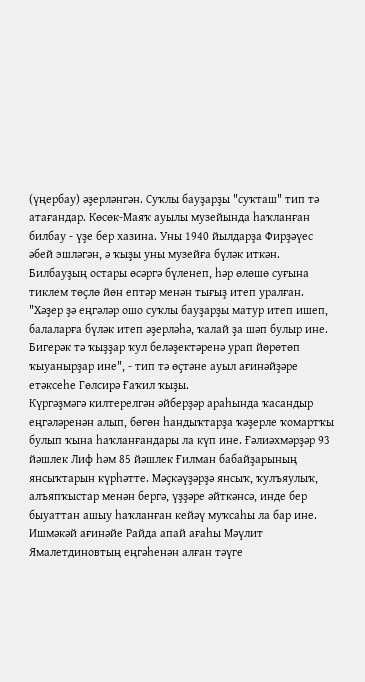(үңербау) әҙерләнгән. Суҡлы бауҙарҙы "суҡташ" тип тә атағандар. Көсөк-Маяҡ ауылы музейында һаҡланған билбау - үҙе бер хазина. Уны 1940 йылдарҙа Фирҙәүес әбей эшләгән, ә ҡыҙы уны музейға бүләк иткән. Билбауҙың остары өсәргә бүленеп, һәр өлөшө суғына тиклем төҫлө йөн ептәр менән тығыҙ итеп уралған. "Хәҙер ҙә еңгәләр ошо суҡлы бауҙарҙы матур итеп ишеп, балаларға бүләк итеп әҙерләһә, ҡалай ҙа шәп булыр ине. Бигерәк тә ҡыҙҙар ҡул беләҙектәренә урап йөрөтөп ҡыуанырҙар ине", - тип тә өҫтәне ауыл ағинәйҙәре етәксеһе Гөлсирә Ғаҡил ҡыҙы.
Күргәҙмәгә килтерелгән әйберҙәр араһында ҡасандыр еңгәләренән алып, бөгөн һандыҡтарҙа ҡәҙерле ҡомартҡы булып ҡына һаҡланғандары ла күп ине. Ғәлиәхмәрҙәр 93 йәшлек Лиф һәм 85 йәшлек Ғилман бабайҙарының янсыҡтарын күрһәтте. Мәҫкәүҙәрҙә янсыҡ, ҡулъяулыҡ, алъяпҡыстар менән бергә, үҙҙәре әйткәнсә, инде бер быуаттан ашыу һаҡланған кейәү муҡсаһы ла бар ине. Ишмәкәй ағинәйе Райда апай ағаһы Мәүлит Ямалетдиновтың еңгәһенән алған тәүге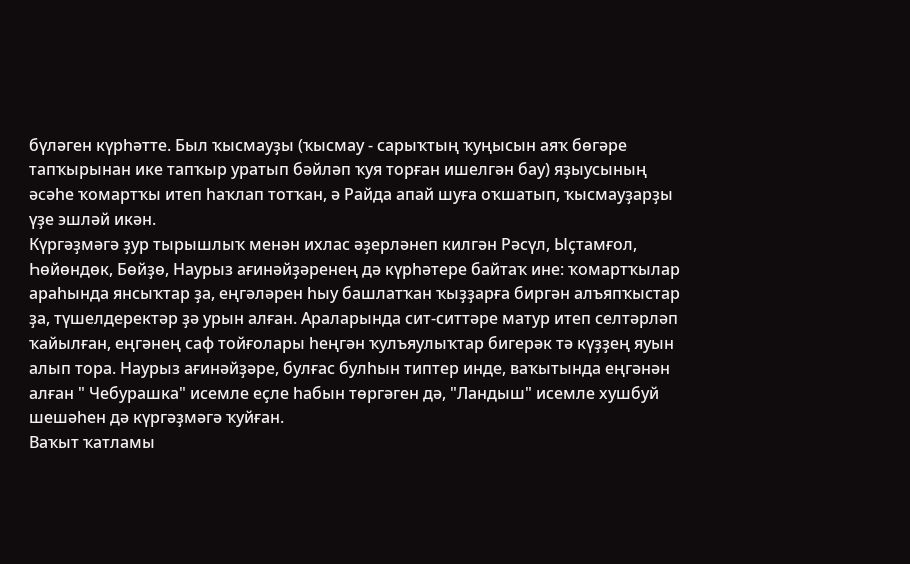бүләген күрһәтте. Был ҡысмауҙы (ҡысмау - сарыҡтың ҡуңысын аяҡ бөгәре тапҡырынан ике тапҡыр уратып бәйләп ҡуя торған ишелгән бау) яҙыусының әсәһе ҡомартҡы итеп һаҡлап тотҡан, ә Райда апай шуға оҡшатып, ҡысмауҙарҙы үҙе эшләй икән.
Күргәҙмәгә ҙур тырышлыҡ менән ихлас әҙерләнеп килгән Рәсүл, Ыҫтамғол, Һөйөндөк, Бөйҙө, Наурыз ағинәйҙәренең дә күрһәтере байтаҡ ине: ҡомартҡылар араһында янсыҡтар ҙа, еңгәләрен һыу башлатҡан ҡыҙҙарға биргән алъяпҡыстар ҙа, түшелдеректәр ҙә урын алған. Араларында сит-ситтәре матур итеп селтәрләп ҡайылған, еңгәнең саф тойғолары һеңгән ҡулъяулыҡтар бигерәк тә күҙҙең яуын алып тора. Наурыз ағинәйҙәре, булғас булһын типтер инде, ваҡытында еңгәнән алған " Чебурашка" исемле еҫле һабын төргәген дә, "Ландыш" исемле хушбуй шешәһен дә күргәҙмәгә ҡуйған.
Ваҡыт ҡатламы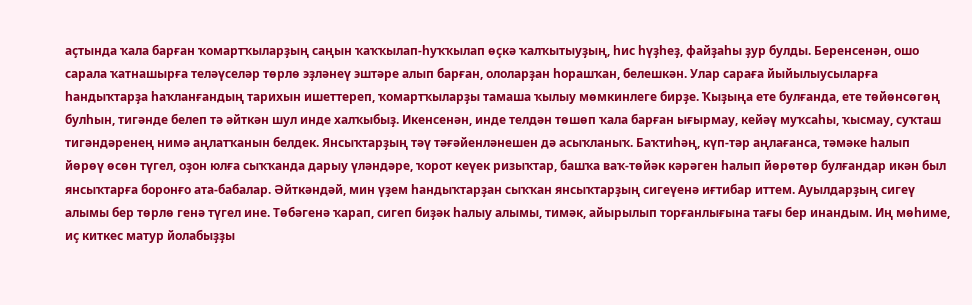аҫтында ҡала барған ҡомартҡыларҙың саңын ҡаҡҡылап-һуҡҡылап өҫкә ҡалҡытыуҙың, һис һүҙһеҙ, файҙаһы ҙур булды. Беренсенән, ошо сарала ҡатнашырға теләүселәр төрлө эҙләнеү эштәре алып барған, ололарҙан һорашҡан, белешкән. Улар сараға йыйылыусыларға һандыҡтарҙа һаҡланғандың тарихын ишеттереп, ҡомартҡыларҙы тамаша ҡылыу мөмкинлеге бирҙе. Ҡыҙыңа ете булғанда, ете төйөнсөгөң булһын, тигәнде белеп тә әйткән шул инде халҡыбыҙ. Икенсенән, инде телдән төшөп ҡала барған ығырмау, кейәү муҡсаһы, ҡысмау, суҡташ тигәндәренең нимә аңлатҡанын белдек. Янсыҡтарҙың тәү тәғәйенләнешен дә асыҡланыҡ. Баҡтиһәң, күп-тәр аңлағанса, тәмәке һалып йөрөү өсөн түгел, оҙон юлға сыҡҡанда дарыу үләндәре, ҡорот кеүек ризыҡтар, башҡа ваҡ-төйәк кәрәген һалып йөрөтөр булғандар икән был янсыҡтарға боронғо ата-бабалар. Әйткәндәй, мин үҙем һандыҡтарҙан сыҡҡан янсыҡтарҙың сигеүенә иғтибар иттем. Ауылдарҙың сигеү алымы бер төрлө генә түгел ине. Төбәгенә ҡарап, сигеп биҙәк һалыу алымы, тимәк, айырылып торғанлығына тағы бер инандым. Иң мөһиме, иҫ киткес матур йолабыҙҙы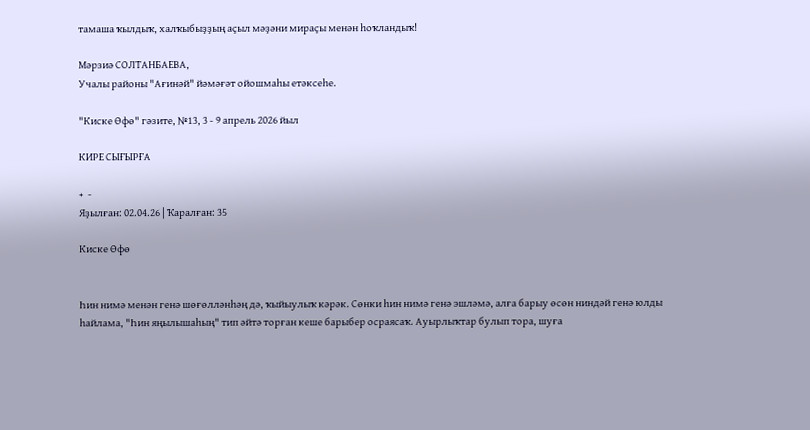тамаша ҡылдыҡ, халҡыбыҙҙың аҫыл мәҙәни мираҫы менән һоҡландыҡ!

Мәрзиә СОЛТАНБАЕВА,
Учалы районы "Ағинәй" йәмәғәт ойошмаһы етәксеһе.

"Киске Өфө" гәзите, №13, 3 - 9 апрель 2026 йыл

КИРЕ СЫҒЫРҒА

+  -
Яҙылған: 02.04.26 | Ҡаралған: 35

Киске Өфө


Һин нимә менән генә шөғөлләнһәң дә, ҡыйыулыҡ кәрәк. Сөнки һин нимә генә эшләмә, алға барыу өсөн ниндәй генә юлды һайлама, "Һин яңылышаһың" тип әйтә торған кеше барыбер осраясаҡ. Ауырлыҡтар булып тора, шуға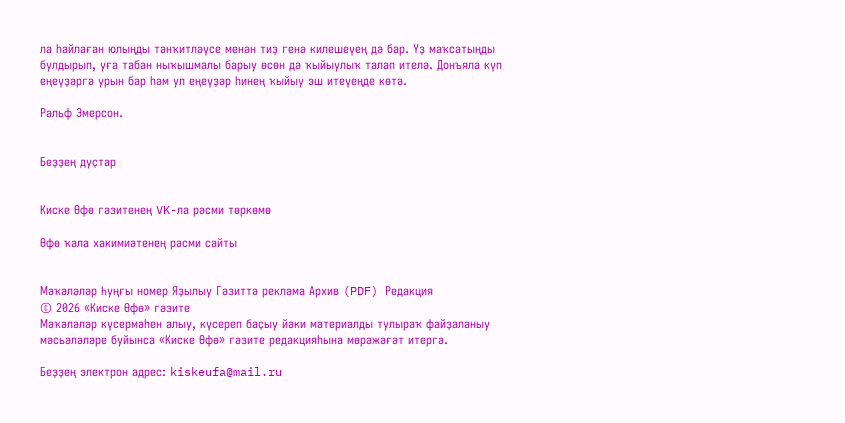ла һайлаған юлыңды тәнҡитләүсе менән тиҙ генә килешеүең дә бар. Үҙ маҡсатыңды булдырып, уға табан ныҡышмалы барыу өсөн дә ҡыйыулыҡ талап ителә. Донъяла күп еңеүҙәргә урын бар һәм ул еңеүҙәр һинең ҡыйыу эш итеүеңде көтә.

Ральф Эмерсон.


Беҙҙең дуҫтар


Киске Өфө гәзитенең VK-ла рәсми төркөмө

Өфө ҡала хакимиәтенең рәсми сайты


Мәҡәләләр Һуңғы номер Яҙылыу Гәзиттә реклама Архив (PDF) Редакция
© 2026 «Киске Өфө» гәзите
Мәҡәләләр күсермәһен алыу, күсереп баҫыу йәки материалды тулыраҡ файҙаланыу мәсьәләләре буйынса «Киске Өфө» гәзите редакцияһына мөрәжәғәт итергә.

Беҙҙең электрон адрес: kiskeufa@mail.ru